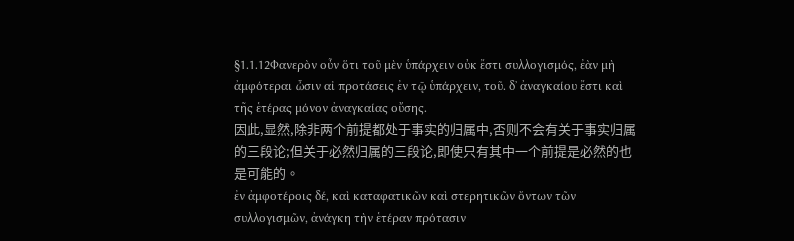§1.1.12Φανερὸν οὖν ὅτι τοῦ μὲν ὑπάρχειν οὐκ ἔστι συλλογισμός, ἐὰν μὴ ἀμφότεραι ὦσιν αἰ προτάσεις ἐν τῷ ὑπάρχειν, τοῦ. δʼ ἀναγκαίου ἔστι καὶ τῆς ἑτέρας μόνον ἀναγκαίας οὔσης.
因此,显然,除非两个前提都处于事实的归属中,否则不会有关于事实归属的三段论;但关于必然归属的三段论,即使只有其中一个前提是必然的也是可能的。
ἐν ἀμφοτέροις δέ, καὶ καταφατικῶν καὶ στερητικῶν ὄντων τῶν συλλογισμῶν, ἀνάγκη τὴν ἑτέραν πρότασιν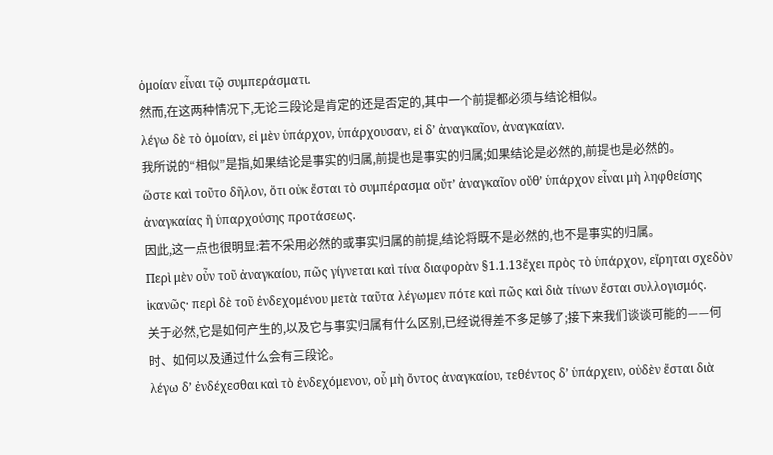ὁμοίαν εἶναι τῷ συμπεράσματι.
然而,在这两种情况下,无论三段论是肯定的还是否定的,其中一个前提都必须与结论相似。
λέγω δὲ τὸ ὁμοίαν, εἰ μὲν ὑπάρχον, ὑπάρχουσαν, εἰ δʼ ἀναγκαῖον, ἀναγκαίαν.
我所说的“相似”是指,如果结论是事实的归属,前提也是事实的归属;如果结论是必然的,前提也是必然的。
ὥστε καὶ τοῦτο δῆλον, ὅτι οὐκ ἔσται τὸ συμπέρασμα οὔτʼ ἀναγκαῖον οὔθʼ ὑπάρχον εἶναι μὴ ληφθείσης ἀναγκαίας ἢ ὑπαρχούσης προτάσεως.
因此,这一点也很明显:若不采用必然的或事实归属的前提,结论将既不是必然的,也不是事实的归属。
Περὶ μὲν οὖν τοῦ ἀναγκαίου, πῶς γίγνεται καὶ τίνα διαφορὰν §1.1.13ἔχει πρὸς τὸ ὑπάρχον, εἴρηται σχεδὸν ἱκανῶς· περὶ δὲ τοῦ ἐνδεχομένου μετὰ ταῦτα λέγωμεν πότε καὶ πῶς καὶ διὰ τίνων ἔσται συλλογισμός.
关于必然,它是如何产生的,以及它与事实归属有什么区别,已经说得差不多足够了;接下来我们谈谈可能的——何时、如何以及通过什么会有三段论。
λέγω δʼ ἐνδέχεσθαι καὶ τὸ ἐνδεχόμενον, οὗ μὴ ὄντος ἀναγκαίου, τεθέντος δʼ ὑπάρχειν, οὐδὲν ἔσται διὰ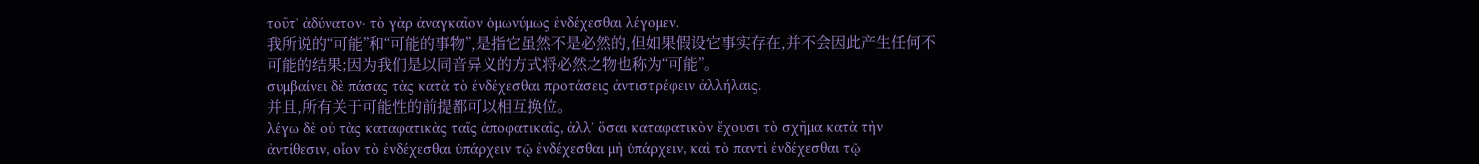τοῦτʼ ἀδύνατον· τὸ γὰρ ἀναγκαῖον ὁμωνύμως ἐνδέχεσθαι λέγομεν.
我所说的“可能”和“可能的事物”,是指它虽然不是必然的,但如果假设它事实存在,并不会因此产生任何不可能的结果;因为我们是以同音异义的方式将必然之物也称为“可能”。
συμβαίνει δὲ πάσας τὰς κατὰ τὸ ἐνδέχεσθαι προτάσεις ἀντιστρέφειν ἀλλήλαις.
并且,所有关于可能性的前提都可以相互换位。
λέγω δὲ οὐ τὰς καταφατικὰς ταῖς ἀποφατικαῖς, ἀλλʼ ὅσαι καταφατικὸν ἔχουσι τὸ σχῆμα κατὰ τὴν ἀντίθεσιν, οἷον τὸ ἐνδέχεσθαι ὑπάρχειν τῷ ἐνδέχεσθαι μὴ ὑπάρχειν, καὶ τὸ παντὶ ἐνδέχεσθαι τῷ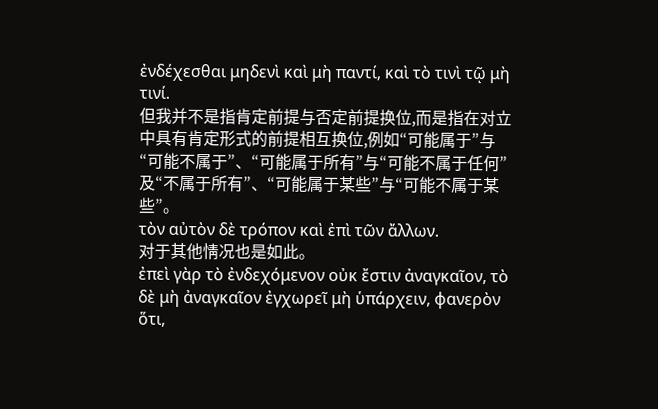ἐνδέχεσθαι μηδενὶ καὶ μὴ παντί, καὶ τὸ τινὶ τῷ μὴ τινί.
但我并不是指肯定前提与否定前提换位,而是指在对立中具有肯定形式的前提相互换位,例如“可能属于”与“可能不属于”、“可能属于所有”与“可能不属于任何”及“不属于所有”、“可能属于某些”与“可能不属于某些”。
τὸν αὐτὸν δὲ τρόπον καὶ ἐπὶ τῶν ἄλλων.
对于其他情况也是如此。
ἐπεὶ γὰρ τὸ ἐνδεχόμενον οὐκ ἔστιν ἀναγκαῖον, τὸ δὲ μὴ ἀναγκαῖον ἐγχωρεῖ μὴ ὑπάρχειν, φανερὸν ὅτι,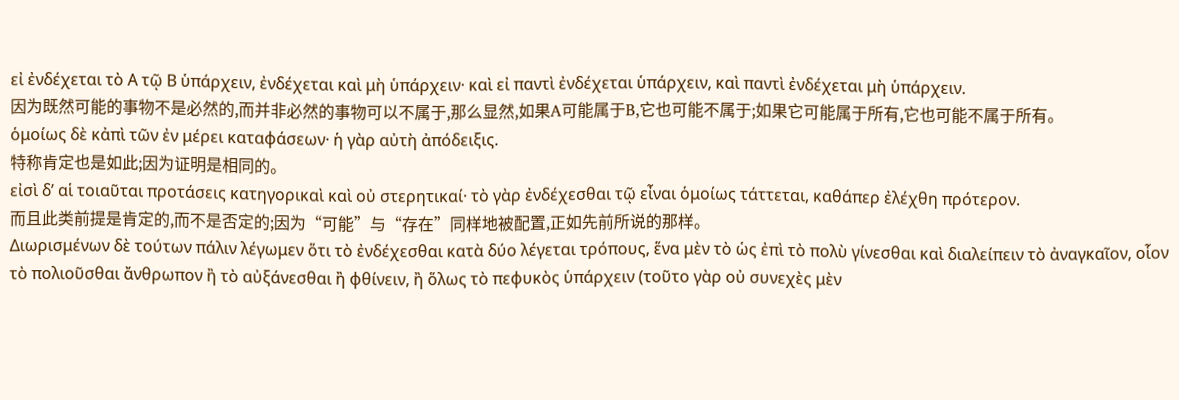εἰ ἐνδέχεται τὸ Α τῷ Β ὑπάρχειν, ἐνδέχεται καὶ μὴ ὑπάρχειν· καὶ εἰ παντὶ ἐνδέχεται ὑπάρχειν, καὶ παντὶ ἐνδέχεται μὴ ὑπάρχειν.
因为既然可能的事物不是必然的,而并非必然的事物可以不属于,那么显然,如果A可能属于B,它也可能不属于;如果它可能属于所有,它也可能不属于所有。
ὁμοίως δὲ κἀπὶ τῶν ἐν μέρει καταφάσεων· ἡ γὰρ αὐτὴ ἀπόδειξις.
特称肯定也是如此;因为证明是相同的。
εἰσὶ δʼ αἱ τοιαῦται προτάσεις κατηγορικαὶ καὶ οὐ στερητικαί· τὸ γὰρ ἐνδέχεσθαι τῷ εἶναι ὁμοίως τάττεται, καθάπερ ἐλέχθη πρότερον.
而且此类前提是肯定的,而不是否定的;因为“可能”与“存在”同样地被配置,正如先前所说的那样。
Διωρισμένων δὲ τούτων πάλιν λέγωμεν ὅτι τὸ ἐνδέχεσθαι κατὰ δύο λέγεται τρόπους, ἕνα μὲν τὸ ὡς ἐπὶ τὸ πολὺ γίνεσθαι καὶ διαλείπειν τὸ ἀναγκαῖον, οἷον τὸ πολιοῦσθαι ἄνθρωπον ἢ τὸ αὐξάνεσθαι ἢ φθίνειν, ἢ ὅλως τὸ πεφυκὸς ὑπάρχειν (τοῦτο γὰρ οὐ συνεχὲς μὲν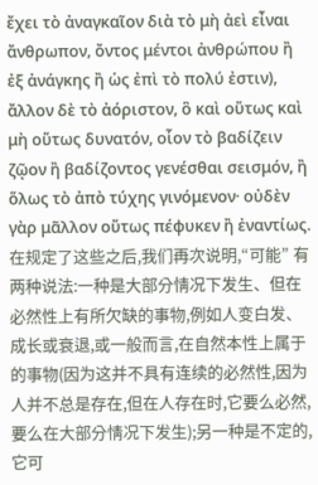ἔχει τὸ ἀναγκαῖον διὰ τὸ μὴ ἀεὶ εἶναι ἄνθρωπον, ὄντος μέντοι ἀνθρώπου ἢ ἐξ ἀνάγκης ἢ ὡς ἐπὶ τὸ πολύ ἐστιν), ἄλλον δὲ τὸ ἀόριστον, ὃ καὶ οὕτως καὶ μὴ οὕτως δυνατόν, οἷον τὸ βαδίζειν ζῷον ἢ βαδίζοντος γενέσθαι σεισμόν, ἢ ὅλως τὸ ἀπὸ τύχης γινόμενον· οὐδὲν γὰρ μᾶλλον οὕτως πέφυκεν ἢ ἐναντίως.
在规定了这些之后,我们再次说明,“可能” 有两种说法:一种是大部分情况下发生、但在必然性上有所欠缺的事物,例如人变白发、成长或衰退,或一般而言,在自然本性上属于的事物(因为这并不具有连续的必然性,因为人并不总是存在,但在人存在时,它要么必然,要么在大部分情况下发生);另一种是不定的,它可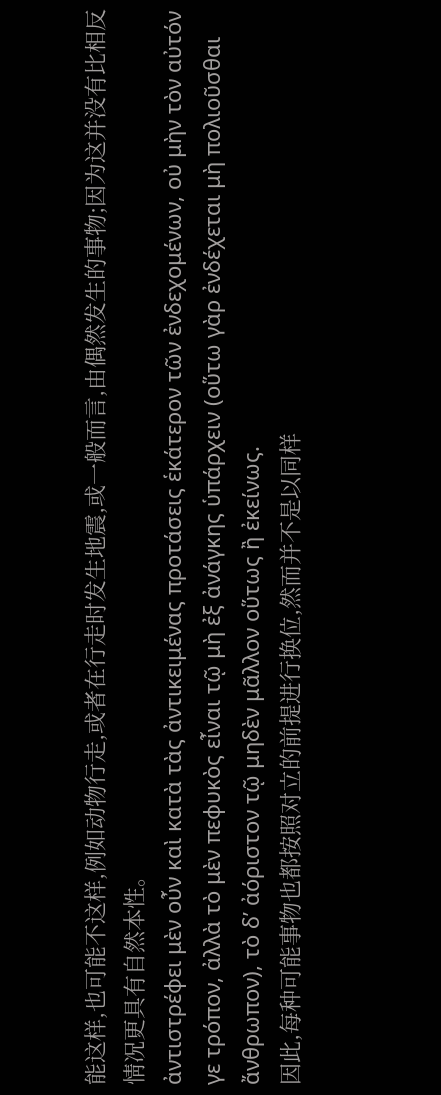能这样,也可能不这样,例如动物行走,或者在行走时发生地震,或一般而言,由偶然发生的事物;因为这并没有比相反情况更具有自然本性。
ἀντιστρέφει μὲν οὖν καὶ κατὰ τὰς ἀντικειμένας προτάσεις ἑκάτερον τῶν ἐνδεχομένων, οὐ μὴν τὸν αὐτόν γε τρόπον, ἀλλὰ τὸ μὲν πεφυκὸς εἶναι τῷ μὴ ἐξ ἀνάγκης ὑπάρχειν (οὕτω γὰρ ἐνδέχεται μὴ πολιοῦσθαι ἄνθρωπον), τὸ δʼ ἀόριστον τῷ μηδὲν μᾶλλον οὕτως ἢ ἐκείνως.
因此,每种可能事物也都按照对立的前提进行换位,然而并不是以同样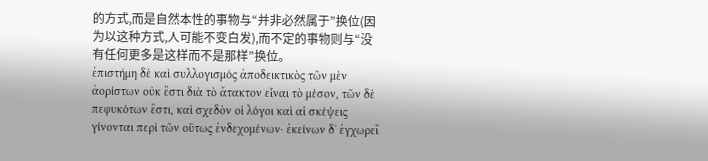的方式,而是自然本性的事物与“并非必然属于”换位(因为以这种方式,人可能不变白发),而不定的事物则与“没有任何更多是这样而不是那样”换位。
ἐπιστήμη δὲ καὶ συλλογισμός ἀποδεικτικὸς τῶν μὲν ἀορίστων οὐκ ἔστι διὰ τὸ ἄτακτον εἶναι τὸ μέσον, τῶν δὲ πεφυκότων ἔστι, καὶ σχεδὸν οἱ λόγοι καὶ αἱ σκέψεις γίνονται περὶ τῶν οὕτως ἐνδεχομένων· ἐκείνων δʼ ἐγχωρεῖ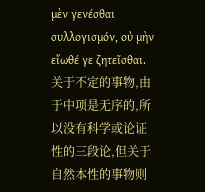μὲν γενέσθαι συλλογισμόν, οὐ μὴν εἴωθέ γε ζητεῖσθαι.
关于不定的事物,由于中项是无序的,所以没有科学或论证性的三段论,但关于自然本性的事物则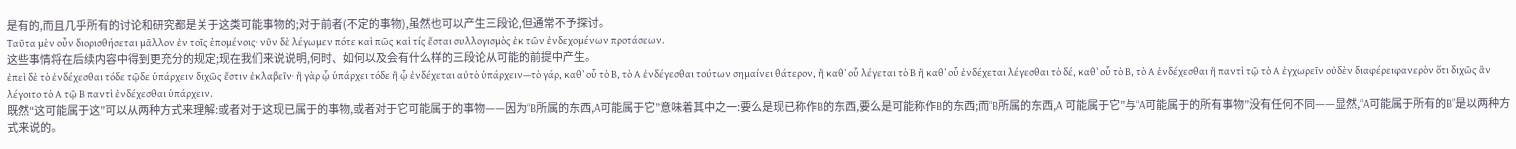是有的,而且几乎所有的讨论和研究都是关于这类可能事物的;对于前者(不定的事物),虽然也可以产生三段论,但通常不予探讨。
Ταῦτα μὲν οὖν διορισθήσεται μᾶλλον ἐν τοῖς ἑπομένοις· νῦν δὲ λέγωμεν πότε καὶ πῶς καὶ τίς ἔσται συλλογισμὸς ἐκ τῶν ἐνδεχομένων προτάσεων.
这些事情将在后续内容中得到更充分的规定;现在我们来说说明,何时、如何以及会有什么样的三段论从可能的前提中产生。
ἐπεὶ δὲ τὸ ἐνδέχεσθαι τόδε τῷδε ὑπάρχειν διχῶς ἔστιν ἐκλαβεῖν· ἢ γὰρ ᾧ ὑπάρχει τόδε ἢ ᾧ ἐνδέχεται αὐτὸ ὑπάρχειν—τὸ γάρ, καθʼ οὗ τὸ Β, τὸ Α ἐνδέγεσθαι τούτων σημαίνει θάτερον, ἢ καθʼ οὗ λέγεται τὸ Β ἢ καθʼ οὗ ἐνδέχεται λέγεσθαι τὸ δέ, καθʼ οὗ τὸ Β, τὸ Α ἐνδέχεσθαι ἢ παντὶ τῷ τὸ Α ἐγχωρεῖν οὐδὲν διαφέρειφανερὸν ὅτι διχῶς ἂν λέγοιτο τὸ Α τῷ Β παντὶ ἐνδέχεσθαι ὑπάρχειν.
既然“这可能属于这”可以从两种方式来理解:或者对于这现已属于的事物,或者对于它可能属于的事物——因为“B所属的东西,A可能属于它”意味着其中之一:要么是现已称作B的东西,要么是可能称作B的东西;而“B所属的东西,A 可能属于它”与“A可能属于的所有事物”没有任何不同——显然,“A可能属于所有的B”是以两种方式来说的。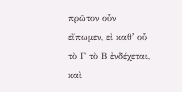πρῶτον οὖν εἴπωμεν, εἰ καθʼ οὗ τὸ Γ τὸ Β ἐνδέχεται, καὶ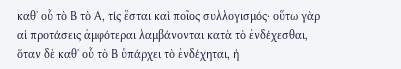καθʼ οὗ τὸ Β τὸ Α, τίς ἔσται καὶ ποῖος συλλογισμός· οὕτω γὰρ αἱ προτάσεις ἀμφότεραι λαμβάνονται κατὰ τὸ ἐνδέχεσθαι, ὅταν δὲ καθʼ οὗ τὸ Β ὑπάρχει τὸ ἐνδέχηται, ἡ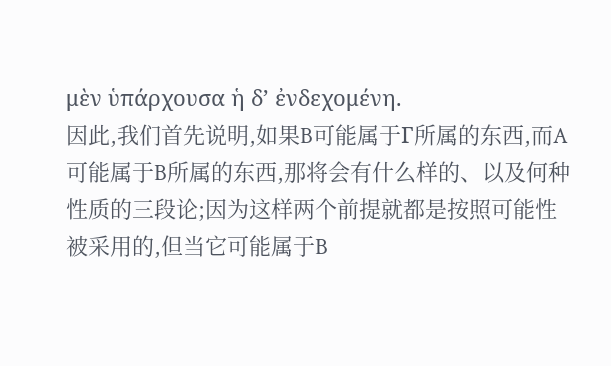μὲν ὑπάρχουσα ἡ δʼ ἐνδεχομένη.
因此,我们首先说明,如果B可能属于Γ所属的东西,而A可能属于B所属的东西,那将会有什么样的、以及何种性质的三段论;因为这样两个前提就都是按照可能性被采用的,但当它可能属于B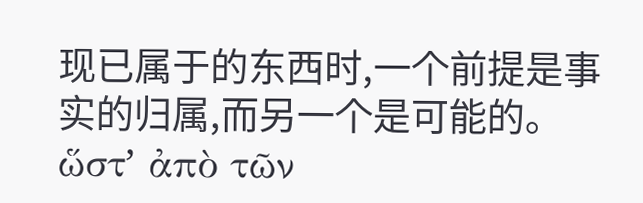现已属于的东西时,一个前提是事实的归属,而另一个是可能的。
ὥστʼ ἀπὸ τῶν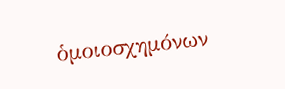ὁμοιοσχημόνων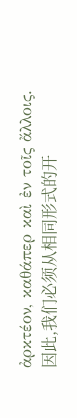ἀρκτέον, καθάπερ καὶ ἐν τοῖς ἄλλοις.
因此,我们必须从相同形式的开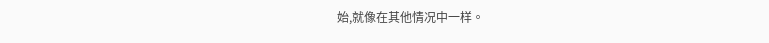始,就像在其他情况中一样。